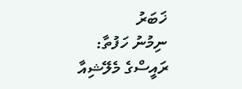ޚަބަރު
ނިމުނު ހަފުތާ: ރައީސްގެ މެލޭޝިއާ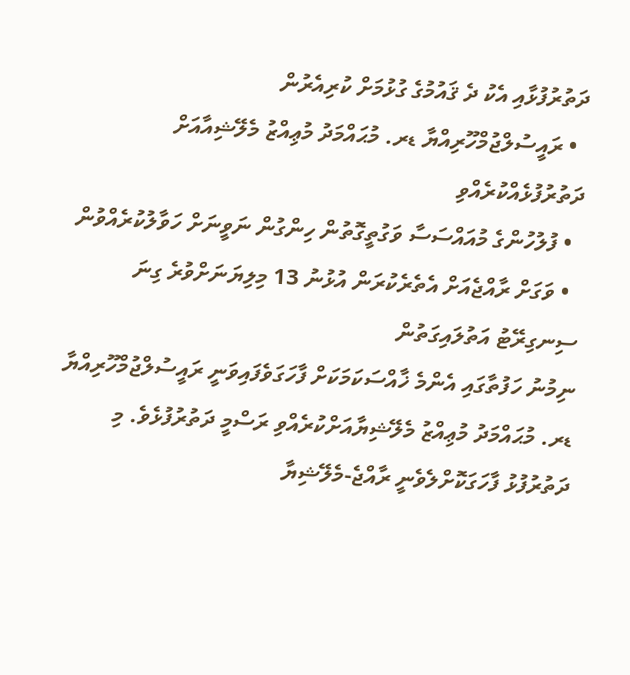ދަތުރުފުޅާއި އެކު ދެ ޤައުމުގެ ގުޅުމަށް ކުރިއެރުން
  • ރައީސުލްޖުމްހޫރިއްޔާ ޑރ. މުޙައްމަދު މުޢިއްޒު މެލޭޝިއާއަށް ދަތުރުފުޅެއްކުރެއްވި
  • ފުލުހުންގެ މުއައްސަސާ ވަގުތީގޮތުން ހިންގުން ނަވީނަށް ހަވާލުކުރެއްވުން
  • ވަގަށް ރާއްޖެއަށް އެތެރެކުރަން އުޅުނު 13 މިލިޔަނަށްވުރެ ގިނަ ސިނގިރޭޓު އަތުލައިގަތުން
ނިމުނު ހަފުތާގައި އެންމެ ޚާއްސަކަމަކަށް ފާހަގަވެފައިވަނީ ރައީސުލްޖުމްހޫރިއްޔާ ޑރ. މުޙައްމަދު މުޢިއްޒު މެލޭޝިޔާއަށްކުރެއްވި ރަސްމީ ދަތުރުފުޅެވެ. މި ދަތުރުފުޅު ފާހަގަކޮށްލެވެނީ ރާއްޖެ-މެލޭޝިޔާ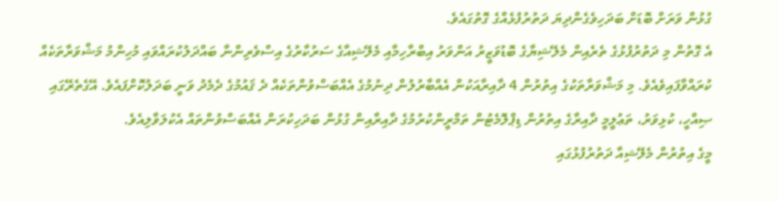ގުޅުން ވަރަށް ބޮޑަށް ބަދަހިވެގެންދިޔަ ދަތުރުފުޅެއްގެ ގޮތުގައެވެ.
އެ ގޮތުން މި ދަތުރުފުޅުގެ ތެރެއިން މެލޭޝިޔާގެ ބޮޑުވަޒީރު އަންވަރު އިބްރާހިމާއި މެލޭޝިއާގެ ސަރުކާރުގެ އިސްވެރިންނާ ބައްދަލުކުރައްވައި މުހިންމު މަޝްވަރާތަކެއް ކުރައްވާފައިވެއެވެ. މި މަޝްވަރާތަކުގެ އިތުރުން 4 ދާއިރާއަކުން އެއްބާރުލުން ދިނުމުގެ އެއްބަސްވުންތަކެއް ދެ ޤައުމުގެ ދެމެދު ވަނީ ބަދަލުކޮށްފައެވެ. އޭގެތެރޭގައި ޞިއްހީ، ކުޅިވަރު، ތަޢުލީމީ ދާއިރާގެ އިތުރުން ޑިޕްލޮމެޓުން ތަމްރީންކުރުމުގެ ދާއިރާއިން ގުޅުން ބަދަހިކުރަން އެއްބަސްވުންތައް އެކުލަވާލިއެވެ.
މީގެ އިތުރުން މެލޭޝިއާ ދަތުރުފުޅުގައި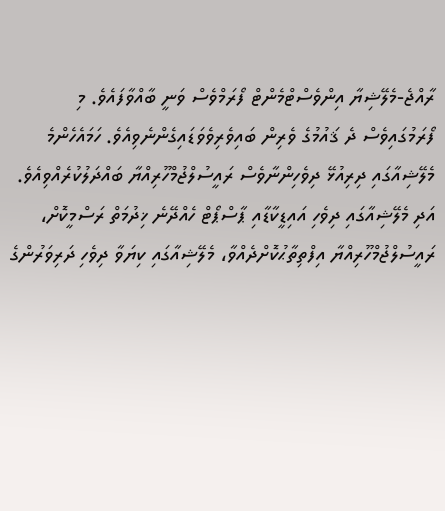ރާއްޖެ-މެލޭޝިޔާ އިންވެސްޓްމެންޓް ފޯރަމްވެސް ވަނީ ބާއްވާފައެވެ. މި ފޯރަމުގައިވެސް ދެ ޤައުމުގެ ވެރިން ބައިވެރިވެވަޑައިގެންނެވިއެވެ. ހަމައެހެންމެ މެލޭޝިއާގައި ދިރިއުޅޭ ދިވެހިންނާވެސް ރައީސުލްޖުމްހޫރިއްޔާ ބައްދަލުކުރެއްވިއެވެ. އަދި މެލޭޝިއާގައި ދިވެހި އައިޑީކާޑާއި ޕާސްޕޯޓް ހެއްދޭނެ ޚިދުމަތް ރަސްމީކޮށް، ރައީސުލްޖުމްހޫރިއްޔާ އިފްތިތާޙުކޮށްދެއްވާ، މެލޭޝިއާގައި ކިޔަވާ ދިވެހި ދަރިވަރުންގެ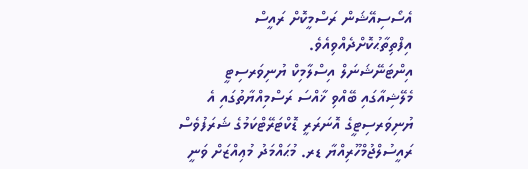އެސޯސިއޭޝަން ރަސްމީކޮށް ރައީސް އިފްތިތާޙުކޮށްދެއްވިއެވެ.
އިންޓަނޭޝަނަލް އިސްލާމިކް ޔުނިވަރސިޓީ މެލޭޝިއާގައި ބޭއްވި ޚާއްސަ ރަސްމިއްޔާތުގައި އެ ޔުނިވަރސިޓީގެ އޮނަރަރީ ޑޮކްޓަރޭޓްކަމުގެ ޝަރަފުވެސް ރައީސުލްޖުމްހޫރިއްޔާ ޑރ. މުޙައްމަދު މުޢިއްޒަށް ވަނީ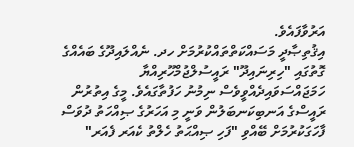އަރުވާފައެވެ.
އިޤުތިޞާދީ މަސައްކަތްތައްކުރުމަށް ހދ. ނެއްލައިދޫގެ ބައެއްގެ ގޮތުގައި "ހިރިނައިދޫ" ރައީސުލްޖުމްހޫރިއްޔާ ހަމަޖައްސަވައިދެއްވީވެސް ނިމުނު ހަފުތާގައެވެ. މީގެ އިތުރުން ރައީސްގެ އަނބިކަނބަލުން ވަނީ މި އަހަރުގެ ޞިއްހަތު ދުވަސް ފާހަގަކުރުމަށް ބޭއްވި "ފަހި ޞިއްޙަތު ހެލްތު ކެއަރ ފެއަރ"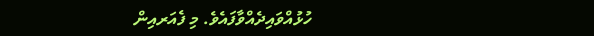ހުޅުއްވައިދެއްވާފައެވެ. މި ފެއަރއިން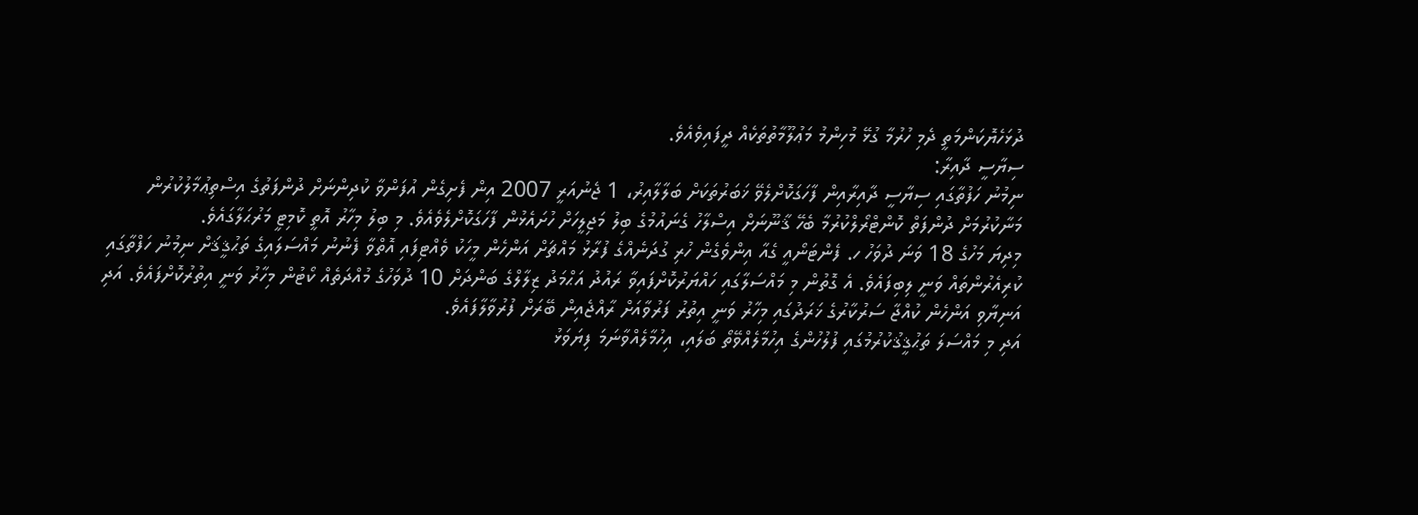ދުޅަހެޔޮކަންމަތީ ދެމި ހުރުމާ ގުޅޭ މުހިންމު މަޢުލޫމާތުތަކެއް ދީފައިވެއެވެ.
ސިޔާސީ ދާއިރާ:
ނިމުނު ހަފުތާގައި ސިޔާސީ ދާއިރާއިން ފާހަގަކޮށްލެވޭ ޚަބަރުތަކަށް ބަލާލާއިރު، 1 ޖެނުއަރީ 2007 އިން ފެށިގެން އުފަންވާ ކުދިންނަށް ދުންފަތުގެ އިސްތިޢުމާލުކުރުން މަނާކުރުމަށް ދުންފަތް ކޮންޓްރޯލްކުރުމާ ބެހޭ ޤާނޫނަށް އިސްލާހު ގެނައުމުގެ ބިލު މަޖިލީހަށް ހުށައެޅުން ފާހަގަކޮށްލެވެއެވެ. މި ބިލު މިހާރު އޮތީ ކޮމިޓީ މަރުޙަލާގައެވެ.
މިދިޔަ މަހުގެ 18 ވަނަ ދުވަހު ހ. ފެންޓަނޯއީ ގެއާ އިންވެގެން ހުރި ގުދަނެއްގެ ފުރާޅު މައްޗަށް އަންހެން މީހަކު ވެއްޓިފައި އޮތްވާ ފެނުނު މައްސަލައިގެ ތަޙުޤީޤަށް ނިމުނު ހަފްތާގައި ކުރިއެރުންތައް ވަނީ ލިބިފައެވެ. އެ ގޮތުން މި މައްސަލާގައި ހައްޔަރުކޮށްފައިވާ ރައުދު އަޙްމަދު ޒިލާލްގެ ބަންދަށް 10 ދުވަހުގެ މުއްދަތެއް ކޯޓުން މިހާރު ވަނީ އިތުރުކޮށްފައެވެ. އަދި އަނިޔާވި އަންހެން ކުއްޖާ ސަރުކާރުގެ ޚަރަދުގައި މިހާރު ވަނީ އިތުރު ފަރުވާއަށް ރާއްޖެއިން ބޭރަށް ފުރުވާލާފައެވެ.
އަދި މި މައްސަލަ ތަޙުޤީޤުކުރުމުގައި ފުލުހުންގެ އިހުމާލެއްވޭތޯ ބަލައި، އިހުމާލެއްވާނަމަ ފިޔަވަޅު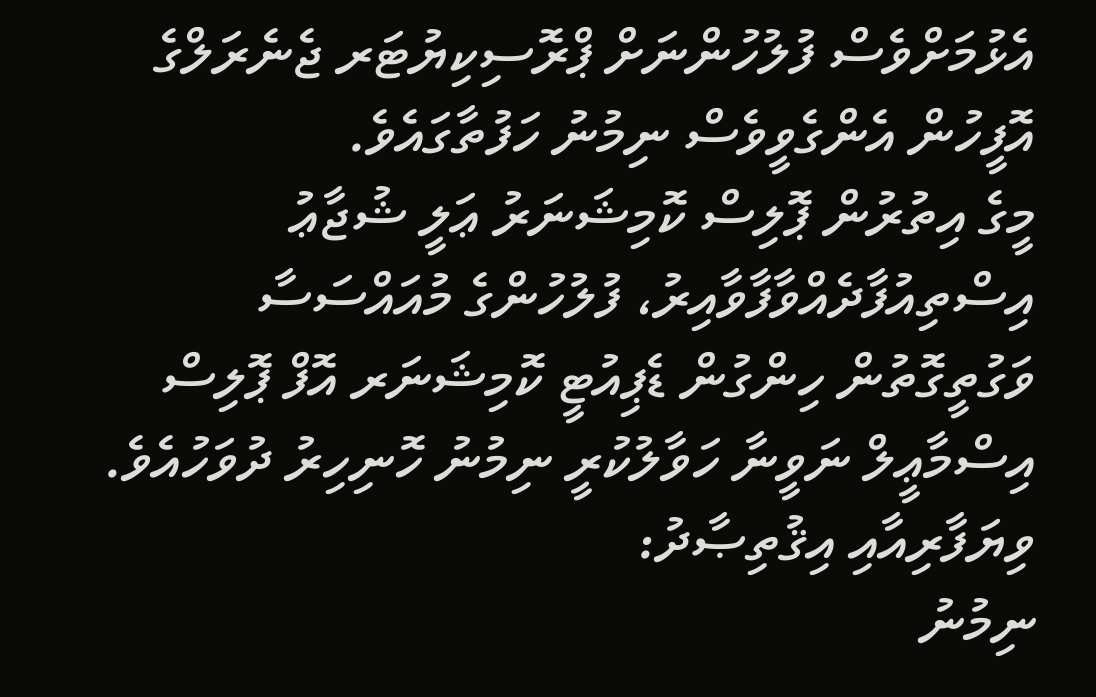އެޅުމަށްވެސް ފުލުހުންނަށް ޕްރޮސިކިޔުޓަރ ޖެނެރަލްގެ އޮފީހުން އެންގެވީވެސް ނިމުނު ހަފުތާގައެވެ.
މީގެ އިތުރުން ޕޮލިސް ކޮމިޝަނަރު ޢަލީ ޝުޖާޢު އިސްތިއުފާދެއްވާފާވާއިރު، ފުލުހުންގެ މުއައްސަސާ ވަގުތީގޮތުން ހިންގުން ޑެޕިއުޓީ ކޮމިޝަނަރ އޮފް ޕޮލިސް އިސްމާޢީލް ނަވީނާ ހަވާލުކުރީ ނިމުނު ހޮނިހިރު ދުވަހުއެވެ.
ވިޔަފާރިއާއި އިޤުތިޞާދު:
ނިމުނު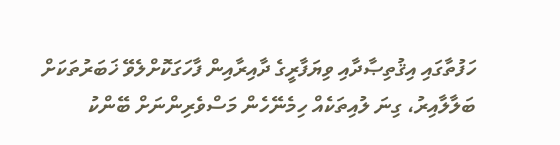ހަފުތާގައި އިޤުތިޞާދާއި ވިޔަފާރީގެ ދާއިރާއިން ފާހަގަކޮށްލެވޭ ޚަބަރުތަކަށް ބަލާލާއިރު، ގިނަ ލުއިތަކެއް ހިމެނޭހެން މަސްވެރިންނަށް ބޭންކު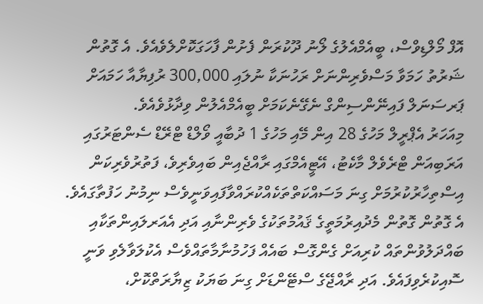އޮފް މޯލްޑިވްސް، ބީއެމްއެލުގެ ލޯނު ދޫކުރަން ފެށުން ފާހަގަކޮށްލެވެއެވެ. އެ ގޮތުން ޝަރުތު ހަމަވާ މަސްވެރިންނަށް ރަހުނަކާ ނުލައި 300,000 ރުފިޔާއާ ހަމައަށް ޕަރސަނަލް ފައިނޭންސިންގް ނެގޭނެކަމަށް ބީއެމްއެލުން ވިދާޅުވެއެވެ.
މިއަހަރު އެޕްރީލް މަހުގެ 28 އިން މޭއި މަހުގެ 1 ދުބާއީ ވޯލްޑް ޓްރޭޑް ސެންޓަރުގައި އަރަބިއަން ޓްރެވެލް މާކެޓު، އޭޓީއެމްގައި ރާއްޖެއިން ބައިވެރިވެ، ފަތުރުވެރިކަން އިސްތިހާރުކުރުމަށް ގިނަ މަސައްކަތްތަކެއްކުރައްވާފައިވަނީވެސް ނިމުނު ހަފުތާގައެވެ.
އެ ގޮތުން ގޮތުން މެދުއިރުމަތީގެ ޤައުމުތަކުގެ ވެރިންނާއި އަދި އެއަރލައިންތަކާއި ބައްދަލުވުންތައް ކުރިއަށް ގެންގޮސް ބައެއް ފަހުމުނާމާތައްވެސް އެކުލަވާލެވި ވަނީ ސޮއިކުރެވިފައެވެ. އަދި ރާއްޖޭގެ ސްޓޭންޑަށް ގިނަ ބަޔަކު ޒިޔާރަތްކޮށް،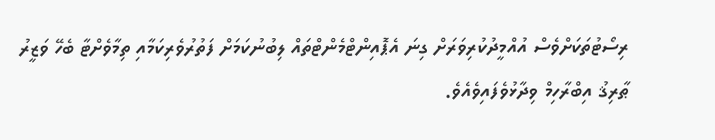ރިސޯޓުތަކަށްވެސް އުއްމީދުކުރިވަރަށް ގިނަ އެޕޮއިންޓްމެންޓްތައް ލިބުނުކަމަށް ފަތުރުވެރިކަމާއި ތިމާވެށްޓާ ބެހޭ ވަޒީރު ޠާރިޤު އިބްރާހިމް ވިދާޅުވެފައިވެއެވެ.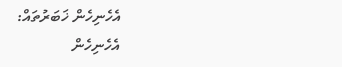އެހެނިހެން ޚަބަރުތައް:
އެހެނިހެން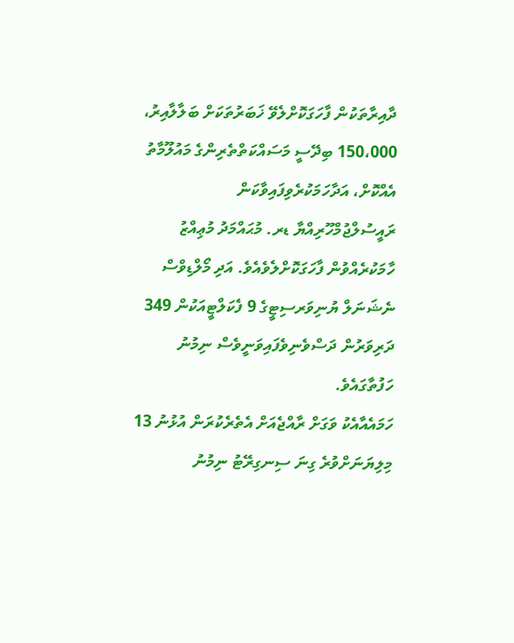ދާއިރާތަކުން ފާހަގަކޮށްލެވޭ ޚަބަރުތަކަށް ބަލާލާއިރު، 150،000 ބިދޭސީ މަސައްކަތްތެރިންގެ މައުލޫމާތު އެއްކޮށް، އަދާހަމަކުރެވިފައިވާކަން ރައީސުލްޖުމްހޫރިއްޔާ ޑރ. މުޙައްމަދު މުޢިއްޒު ހާމަކުރެއްވުން ފާހަގަކޮށްލެވެއެވެ. އަދި މޯލްޑިވްސް ނެޝަނަލް ޔުނިވަރސިޓީގެ 9 ފެކަލްޓީއަކުން 349 ދަރިވަރުން ދަސްވެނިވެފައިވަނީވެސް ނިމުނު ހަފުތާގައެވެ.
ހަމައެއާއެކު ވަގަށް ރާއްޖެއަށް އެތެރެކުރަން އުޅުނު 13 މިލިޔަނަށްވުރެ ގިނަ ސިނގިރޭޓު ނިމުނު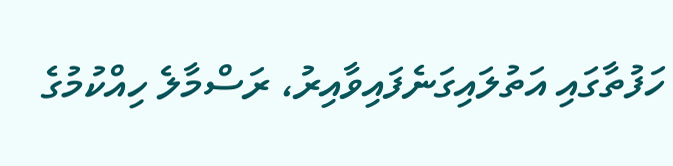ހަފުތާގައި އަތުލައިގަނެފައިވާއިރު، ރަސްމާލެ ހިއްކުމުގެ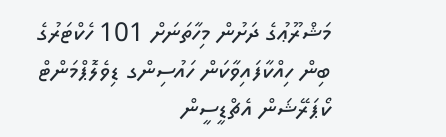މަޝްރޫޢުގެ ދަށުން މިހާތަނަށް 101 ހެކްޓަރުގެ ބިން ހިއްކާފައިވާކަން ހައުސިންގ ޑިވެލޮޕްމަންޓް ކޯޕަރޭޝަން އެޗްޑީސީން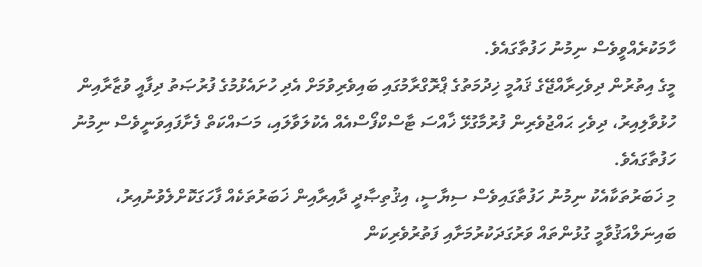ހާމަކުރެއްވީވެސް ނިމުނު ހަފުތާގައެވެ.
މީގެ އިތުރުން ދިވެހިރާއްޖޭގެ ޤައުމީ ޚިދުމަތުގެ ޕްރޮގްރާމުގައި ބައިވެރިވުމަށް އެދި ހުށައެޅުމުގެ ފުރުޞަތު ދިފާއީ ވުޒާރާއިން ހުޅުވާލިއިރު، ދިވެހި ޙައްޖުވެރިން ފުރުމާގުޅޭ ޚާއްސަ ޓާސްކްފޯސްއެއް އެކުލަވާލައި، މަސައްކަތް ފެށާފައިވަނީވެސް ނިމުނު ހަފުތާގައެވެ.
މި ޚަބަރުތަކާއެކު ނިމުނު ހަފުތާގައިވެސް ސިޔާސީ، އިޤުތިޞާދީ ދާއިރާއިން ޚަބަރުތަކެއް ފާހަގަކޮށްލެވުނުއިރު، ބައިނަލްއަޤުވާމީ ގުޅުންތައް ވަރުގަދަކުރުމަށާއި ފަތުރުވެރިކަން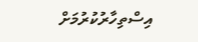އިސްތިހާރުކުރުމަށް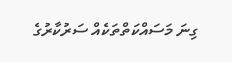ގިނަ މަސައްކަތްތަކެއް ސަރުކާރުގެ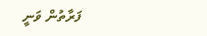ފަރާތުން ވަނީ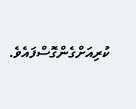ކުރިއަށްގެންގޮސްފައެވެ.